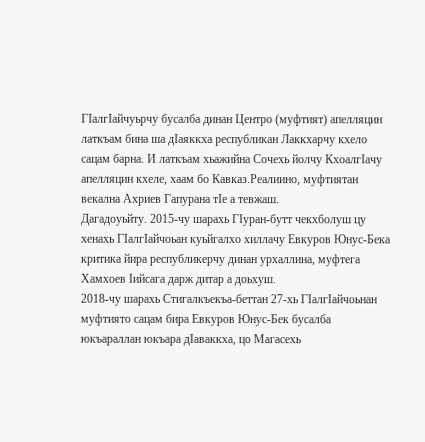ГIалгIайчуьрчу бусалба динан Центро (муфтият) апелляцин латкъам бина ша дIаяккха республикан Лаккхарчу кхело сацам барна. И латкъам хьажийна Сочехь йолчу КхоалгIачу апелляцин кхеле, хаам бо Кавказ.Реалиино, муфтиятан векална Ахриев Гапурана тIе а тевжаш.
Дагадоуьйту. 2015-чу шарахь ГIуран-бутт чекхболуш цу хенахь ГIалгIайчоьан куьйгалхо хиллачу Евкуров Юнус-Бека критика йира республикерчу динан урхаллина, муфтега Хамхоев Iийсага дарж дитар а доьхуш.
2018-чу шарахь Стигалкъекъа-беттан 27-хь ГIалгIайчоьнан муфтиято сацам бира Евкуров Юнус-Бек бусалба юкъараллан юкъара дIаваккха, цо Магасехь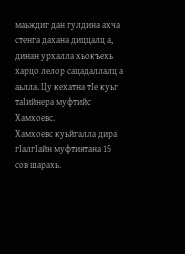маьждиг дан гулдина ахча стенга дахана диццалц а, динан урхалла хьокъехь харцо лелор сацадаллалц а аьлла. Цу кехатна тIе куьг таIийнера муфтийс Хамхоевс.
Хамхоевс куьйгалла дира гIалгIайн муфтиятана 15 сов шарахь.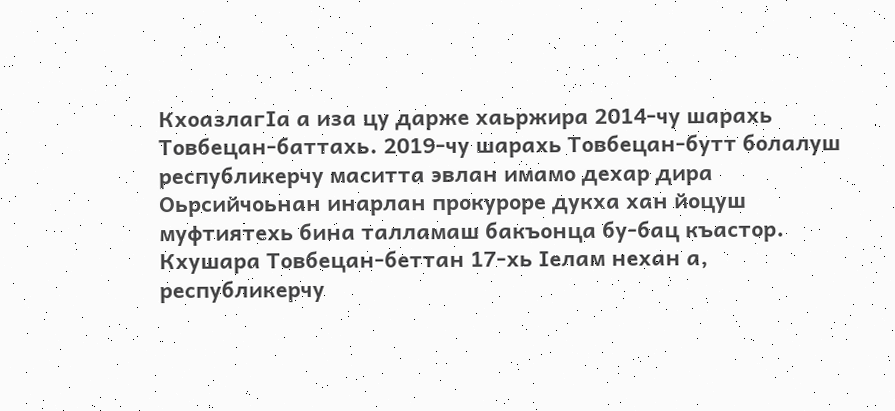КхоазлагIа а иза цу дарже хаьржира 2014-чу шарахь Товбецан-баттахь. 2019-чу шарахь Товбецан-бутт болалуш республикерчу маситта эвлан имамо дехар дира Оьрсийчоьнан инарлан прокуроре дукха хан йоцуш муфтиятехь бина талламаш бакъонца бу-бац къастор.
Кхушара Товбецан-беттан 17-хь Iелам нехан а, республикерчу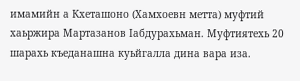имамийн а Кхеташоно (Хамхоевн метта) муфтий хаьржира Мартазанов Iабдурахьман. Муфтиятехь 20 шарахь къеданашна куьйгалла дина вара иза.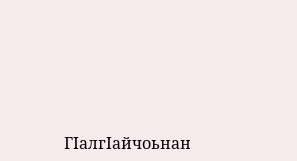ГIалгIайчоьнан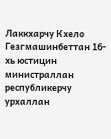Лаккхарчу Кхело Гезгмашинбеттан 16-хь юстицин министраллан республикерчу урхаллан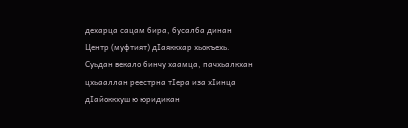дехарца сацам бира, бусалба динан Центр (муфтият) дIаяккхар хьокъехь. Суьдан векало бинчу хаамца, пачхьалкхан цхьааллан реестрна тIера иза хIинца дIайоккхуш ю юридикан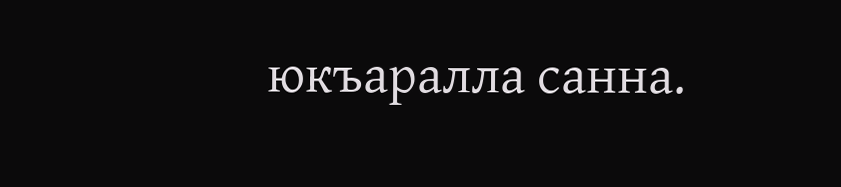юкъаралла санна.